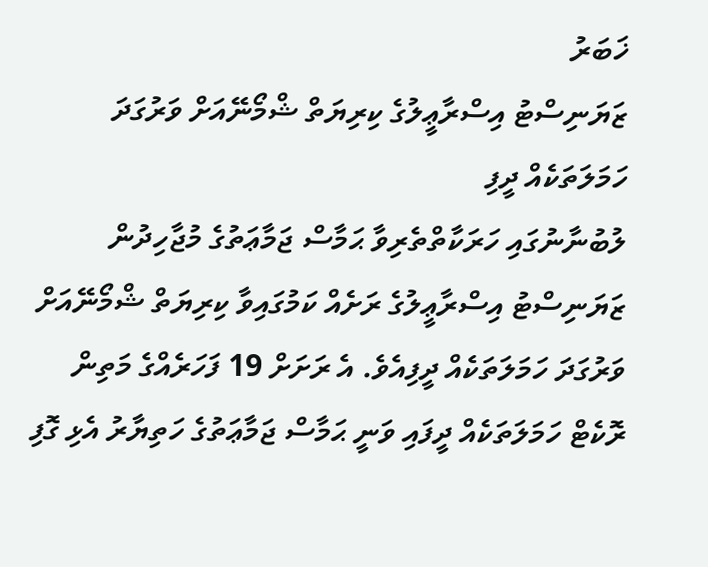ޚަބަރު
ޒަޔަނިސްޓު އިސްރާޢީލުގެ ކިރިޔަތް ޝްމޯނޭއަށް ވަރުގަދަ ހަމަލަތަކެއް ދީފި
ލުބުނާނުގައި ހަރަކާތްތެރިވާ ޙަމާސް ޖަމާޢަތުގެ މުޖާހިދުން ޒަޔަނިސްޓު އިސްރާޢީލުގެ ރަށެއް ކަމުގައިވާ ކިރިޔަތް ޝްމޯނޭއަށް ވަރުގަދަ ހަމަލަތަކެއް ދީފިއެވެ. އެ ރަށަށް 19 ފަހަރެއްގެ މަތިން ރޮކެޓް ހަމަލަތަކެއް ދީފައި ވަނީ ޙަމާސް ޖަމާޢަތުގެ ހަތިޔާރު އެޅި ގޮފި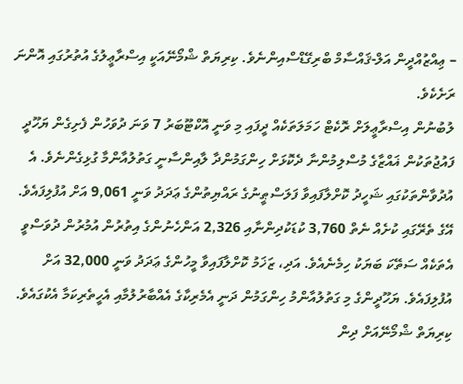– ޢިއްޒުއްދީން އަލް-ޤައްސާމް ބްރިގޭޑްސްއިންނެވެ. ކިރިޔަތް ޝްމޯނޭއަކީ އިސްރާޢީލުގެ އުތުރުގައި އޮންނަ ރަށެކެވެ.
ލުބުނުން އިސްރާޢީލަށް ރޮކެޓް ހަމަލަތަކެއް ދީފައި މި ވަނީ އޮކްޓޫބަރު 7 ވަނަ ދުވަހުން ފެށިގެން ޔަހޫދީ ފައުޖުތަކުން ޣައްޒާގެ މުސްލިމުންނާ ދެކޮޅަށް ހިންގަމުންދާ ލާއިންސާނީ ގަތުލުއާންމާ ގުޅިގެންނެވެ. އެ އުދުވާންތަކުގައި ޝަހީދު ކޮށްލާފައިވާ ފަލަސްޠީނުގެ ރައްޔިތުންގެ ޢަދަދު ވަނީ 9,061 އަށް އުފުލިފައެވެ. އޭގެ ތެރޭގައި ކުށެއް ނެތް 3,760 ކުޑަކުދިންނާއި 2,326 އަންހެނުންގެ އިތުރުން އުމުރުން ދުވަސްވީ އެތަކެއް ސަތޭކަ ބަޔަކު ހިމެނެއެވެ. އަދި، ޒަޚަމު ކޮށްލާފައިވާ މީހުންގެ ޢަދަދު ވަނީ 32,000 އަށް އުފުލިފައެވެ. ޔަހޫދީންގެ މި ގަތުލުއާންމު ހިންގަމުން ދަނީ އެމެރިކާގެ އެއްބާރުލުމާއި އެހީތެރިކަމާ އެކުގައެވެ.
ކިރިޔަތް ޝްމޯނޭއަށް ދިން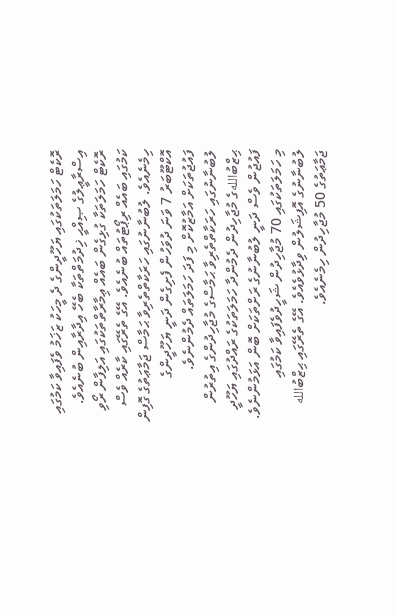ރޮކެޓް ހަމަލަތަކުގައި ޔަހޫދީންގެ ދެ މީހަކު ޒަޚަމު ވެފައިވާ ކަމުގައި އިސްރާޢީލުގެ ޞިއްޙީ ޚިދުމަތްތަކާ ބެހޭ އިދާރާއިން ބުނެއެވެ. ރޮކެޓް ހަމަލަތަކާ ގުޅިގެން ބައެއް ޢިމާރާތްތަކުގައި އަލިފާން ރޯވި ކަމުގައި ބައެއް ރިޕޯޓުތައް ބުނެއެވެ. އޭގެ ތެރޭގައި ކާރެއް ވެސް ހިމެނެއެވެ. ލުބުނާނުގައި ހަރަކާތްތެރިވާ ޙަމާސް ޖަމާޢަތުގެ ގޮފިން އޮކްޓޫބަރު 7 ވަނަ ދުވަހުން ފެށިގެން ދަނީ ޔަހޫދީންގެ ފައުޖުތަކަށް އަމާޒުކޮށް މި ފަދަ ހަމަލަތައް ދެމުންނެވެ.
ލުބުނާނުގައި ހަރަކާތްތެރިވާ ޙަމާސްގެ މުޖާހިދުންގެ އިތުރުން ޙިޒްބުاللهގެ މުޖާހިދުން ދެމުންދާ ހަމަލަތަކުގެ ރައްދުގައި ޔަހޫދީ ފައުޖުން ވެސް ދަނީ ލުބުނާނުގެ ރަށްތަކަށް ބޮން އަޅަމުންނެވެ. މި ހަމަލަތަކުގައި 70 މުޖާހިދުން ޝަހީދުވެފައިވާ ކަމުގައި ލުބުނާނުގެ އޮފިޝަލުން ވިދާޅުވެއެވެ. އޭގެ ތެރޭގައި ޙިޒްބުالله ޖަމާޢަތުގެ 50 މުޖާހިދުން ހިމެނެއެވެ.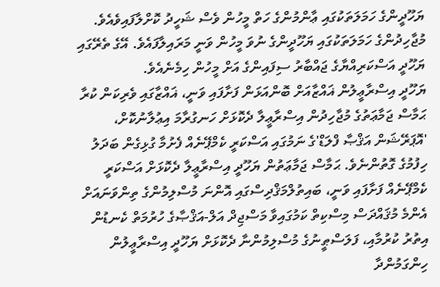ޔަހޫދީންގެ ހަމަލަތަކުގައި ޢާންމުންގެ ހަތް މީހުން ވެސް ޝަހީދު ކޮށްލާފައިވެއެވެ. މުޖާހިދުންގެ ހަމަލަތަކުގައި ޔަހޫދީންގެ ނުވަ މީހުން ވަނީ މަރައިލާފައެވެ. އޭގެ ތެރޭގައި ޔަހޫދީ އަސްކަރިއްޔާގެ ޖައްބާރު ސިފައިންގެ އަށް މީހުން ހިމެނެއެވެ.
ޔަހޫދީ އިސްރާޢީލުން ޣައްޒާއަށް ބޮންއަޅަން ފަށާފައި ވަނީ، ޣައްޒާގައި ވެރިކަން ކުރާ ޙަމާސް ޖަމާޢަތުގެ މުޖާހިދުން އިސްރާޢީލާ ދެކޮޅަށް ހަނގުރާމަ އިޢުލާނުކޮށް، 'އޮޕަރޭޝަން އަޤްޞާ ފްލަޑް'ގެ ނަމުގައި އަސްކަރީ ކެމްޕޭނެއް ފެށުމާ ގުޅިގެން ބަދަލު ހިފުމުގެ ގޮތުންނެވެ. ޙަމާސް ޖަމާޢަތުން ޔަހޫދީ އިސްރާޢީލާ ދެކޮޅަށް އަސްކަރީ ކެމްޕޭނެއް ފަށާފައި ވަނީ، ބައިތުލްމަޤްދިސްގައި އޮންނަ މުސްލިމުންގެ ތިންވަނައަށް އެންމެ މުޤައްދަސް މިސްކިތް ކަމުގައިވާ މަސްޖިދް އަލް-އަޤްޞާގެ ހުރުމަތް ކެނޑުން އިތުރު ކުރުމާއި، ފަލަސްޠީނުގެ މުސްލިމުންނާ ދެކޮޅަށް ޔަހޫދީ އިސްރާޢީލުން ހިންގަމުންދާ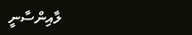ލާއިންސާނީ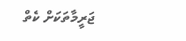ޖަރީމާތަކަށް ކެތް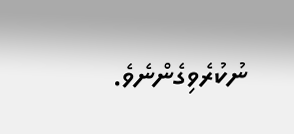ނުކުރެވިގެންނެވެ.